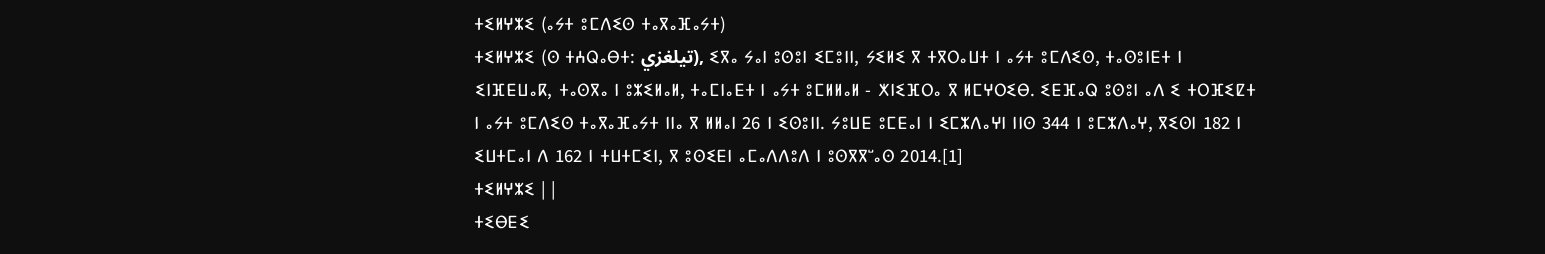ⵜⵉⵍⵖⵣⵉ (ⴰⵢⵜ ⵓⵎⴷⵉⵙ ⵜⴰⴳⴰⴼⴰⵢⵜ)
ⵜⵉⵍⵖⵣⵉ (ⵙ ⵜⵄⵕⴰⴱⵜ: تيلغزي), ⵉⴳⴰ ⵢⴰⵏ ⵓⵙⵓⵏ ⵉⵎⵓⵏⵏ, ⵢⵉⵍⵉ ⴳ ⵜⴳⵔⴰⵡⵜ ⵏ ⴰⵢⵜ ⵓⵎⴷⵉⵙ, ⵜⴰⵙⵓⵏⴹⵜ ⵏ ⵉⵏⴼⴹⵡⴰⴽ, ⵜⴰⵙⴳⴰ ⵏ ⵓⵣⵉⵍⴰⵍ, ⵜⴰⵎⵏⴰⴹⵜ ⵏ ⴰⵢⵜ ⵓⵎⵍⵍⴰⵍ - ⵅⵏⵉⴼⵔⴰ ⴳ ⵍⵎⵖⵔⵉⴱ. ⵉⴹⴼⴰⵕ ⵓⵙⵓⵏ ⴰⴷ ⵉ ⵜⵔⴼⵉⵇⵜ ⵏ ⴰⵢⵜ ⵓⵎⴷⵉⵙ ⵜⴰⴳⴰⴼⴰⵢⵜ ⵏⵏⴰ ⴳ ⵍⵍⴰⵏ 26 ⵏ ⵉⵙⵓⵏⵏ. ⵢⵓⵡⴹ ⵓⵎⴹⴰⵏ ⵏ ⵉⵎⵣⴷⴰⵖⵏ ⵏⵏⵙ 344 ⵏ ⵓⵎⵣⴷⴰⵖ, ⴳⵉⵙⵏ 182 ⵏ ⵉⵡⵜⵎⴰⵏ ⴷ 162 ⵏ ⵜⵡⵜⵎⵉⵏ, ⴳ ⵓⵙⵉⴹⵏ ⴰⵎⴰⴷⴷⵓⴷ ⵏ ⵓⵙⴳⴳⵯⴰⵙ 2014.[1]
ⵜⵉⵍⵖⵣⵉ | |
ⵜⵉⴱⴹⵉ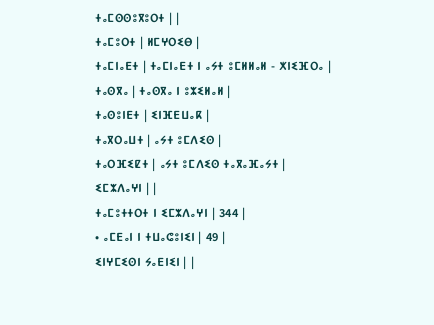ⵜⴰⵎⵙⵙⵓⴳⵓⵔⵜ | |
ⵜⴰⵎⵓⵔⵜ | ⵍⵎⵖⵔⵉⴱ |
ⵜⴰⵎⵏⴰⴹⵜ | ⵜⴰⵎⵏⴰⴹⵜ ⵏ ⴰⵢⵜ ⵓⵎⵍⵍⴰⵍ - ⵅⵏⵉⴼⵔⴰ |
ⵜⴰⵙⴳⴰ | ⵜⴰⵙⴳⴰ ⵏ ⵓⵣⵉⵍⴰⵍ |
ⵜⴰⵙⵓⵏⴹⵜ | ⵉⵏⴼⴹⵡⴰⴽ |
ⵜⴰⴳⵔⴰⵡⵜ | ⴰⵢⵜ ⵓⵎⴷⵉⵙ |
ⵜⴰⵔⴼⵉⵇⵜ | ⴰⵢⵜ ⵓⵎⴷⵉⵙ ⵜⴰⴳⴰⴼⴰⵢⵜ |
ⵉⵎⵣⴷⴰⵖⵏ | |
ⵜⴰⵎⵓⵜⵜⵔⵜ ⵏ ⵉⵎⵣⴷⴰⵖⵏ | 344 |
• ⴰⵎⴹⴰⵏ ⵏ ⵜⵡⴰⵛⵓⵏⵉⵏ | 49 |
ⵉⵏⵖⵎⵉⵙⵏ ⵢⴰⴹⵏⵉⵏ | |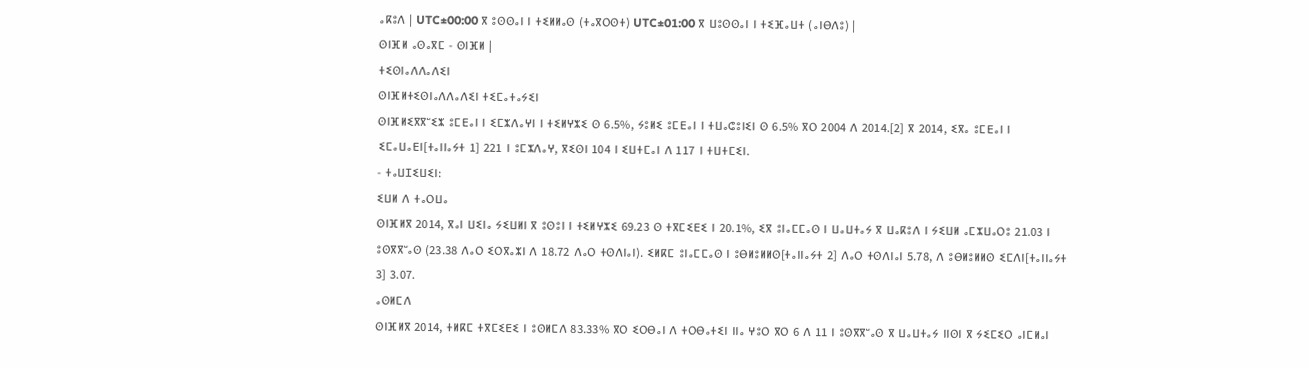ⴰⴽⵓⴷ | UTC±00:00 ⴳ ⵓⵙⵙⴰⵏ ⵏ ⵜⵉⵍⵍⴰⵙ (ⵜⴰⴳⵔⵙⵜ) UTC±01:00 ⴳ ⵡⵓⵙⵙⴰⵏ ⵏ ⵜⵉⴼⴰⵡⵜ (ⴰⵏⴱⴷⵓ) |
ⵙⵏⴼⵍ ⴰⵙⴰⴳⵎ - ⵙⵏⴼⵍ |
ⵜⵉⵙⵏⴰⴷⴷⴰⴷⵉⵏ
ⵙⵏⴼⵍⵜⵉⵙⵏⴰⴷⴷⴰⴷⵉⵏ ⵜⵉⵎⴰⵜⴰⵢⵉⵏ
ⵙⵏⴼⵍⵉⴳⴳⵯⵉⵣ ⵓⵎⴹⴰⵏ ⵏ ⵉⵎⵣⴷⴰⵖⵏ ⵏ ⵜⵉⵍⵖⵣⵉ ⵙ 6.5%, ⵢⵓⵍⵉ ⵓⵎⴹⴰⵏ ⵏ ⵜⵡⴰⵛⵓⵏⵉⵏ ⵙ 6.5% ⴳⵔ 2004 ⴷ 2014.[2] ⴳ 2014, ⵉⴳⴰ ⵓⵎⴹⴰⵏ ⵏ ⵉⵎⴰⵡⴰⴹⵏ[ⵜⴰⵏⵏⴰⵢⵜ 1] 221 ⵏ ⵓⵎⵣⴷⴰⵖ, ⴳⵉⵙⵏ 104 ⵏ ⵉⵡⵜⵎⴰⵏ ⴷ 117 ⵏ ⵜⵡⵜⵎⵉⵏ.
- ⵜⴰⵡⵊⵉⵡⵉⵏ:
ⵉⵡⵍ ⴷ ⵜⴰⵔⵡⴰ
ⵙⵏⴼⵍⴳ 2014, ⴳⴰⵏ ⵡⵉⵏⴰ ⵢⵉⵡⵍⵏ ⴳ ⵓⵙⵓⵏ ⵏ ⵜⵉⵍⵖⵣⵉ 69.23 ⵙ ⵜⴳⵎⵉⴹⵉ ⵏ 20.1%, ⵉⴳ ⵓⵏⴰⵎⵎⴰⵙ ⵏ ⵡⴰⵡⵜⴰⵢ ⴳ ⵡⴰⴽⵓⴷ ⵏ ⵢⵉⵡⵍ ⴰⵎⵣⵡⴰⵔⵓ 21.03 ⵏ ⵓⵙⴳⴳⵯⴰⵙ (23.38 ⴷⴰⵔ ⵉⵔⴳⴰⵣⵏ ⴷ 18.72 ⴷⴰⵔ ⵜⵙⴷⵏⴰⵏ). ⵉⵍⴽⵎ ⵓⵏⴰⵎⵎⴰⵙ ⵏ ⵓⴱⵍⵓⵍⵍⵙ[ⵜⴰⵏⵏⴰⵢⵜ 2] ⴷⴰⵔ ⵜⵙⴷⵏⴰⵏ 5.78, ⴷ ⵓⴱⵍⵓⵍⵍⵙ ⵉⵎⴷⵏ[ⵜⴰⵏⵏⴰⵢⵜ 3] 3.07.
ⴰⵙⵍⵎⴷ
ⵙⵏⴼⵍⴳ 2014, ⵜⵍⴽⵎ ⵜⴳⵎⵉⴹⵉ ⵏ ⵓⵙⵍⵎⴷ 83.33% ⴳⵔ ⵉⵔⴱⴰⵏ ⴷ ⵜⵔⴱⴰⵜⵉⵏ ⵏⵏⴰ ⵖⵓⵔ ⴳⵔ 6 ⴷ 11 ⵏ ⵓⵙⴳⴳⵯⴰⵙ ⴳ ⵡⴰⵡⵜⴰⵢ ⵏⵏⵙⵏ ⴳ ⵢⵉⵎⵉⵔ ⴰⵏⵎⵍⴰⵏ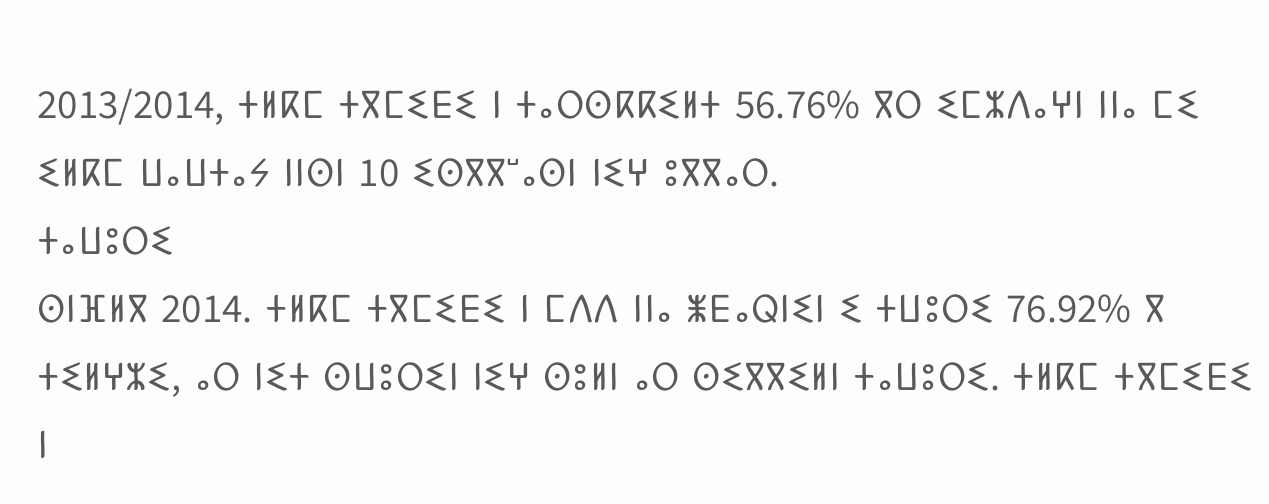2013/2014, ⵜⵍⴽⵎ ⵜⴳⵎⵉⴹⵉ ⵏ ⵜⴰⵔⵙⴽⴽⵉⵍⵜ 56.76% ⴳⵔ ⵉⵎⵣⴷⴰⵖⵏ ⵏⵏⴰ ⵎⵉ ⵉⵍⴽⵎ ⵡⴰⵡⵜⴰⵢ ⵏⵏⵙⵏ 10 ⵉⵙⴳⴳⵯⴰⵙⵏ ⵏⵉⵖ ⵓⴳⴳⴰⵔ.
ⵜⴰⵡⵓⵔⵉ
ⵙⵏⴼⵍⴳ 2014. ⵜⵍⴽⵎ ⵜⴳⵎⵉⴹⵉ ⵏ ⵎⴷⴷ ⵏⵏⴰ ⵥⴹⴰⵕⵏⵉⵏ ⵉ ⵜⵡⵓⵔⵉ 76.92% ⴳ ⵜⵉⵍⵖⵣⵉ, ⴰⵔ ⵏⵉⵜ ⵙⵡⵓⵔⵉⵏ ⵏⵉⵖ ⵙⵓⵍⵏ ⴰⵔ ⵙⵉⴳⴳⵉⵍⵏ ⵜⴰⵡⵓⵔⵉ. ⵜⵍⴽⵎ ⵜⴳⵎⵉⴹⵉ ⵏ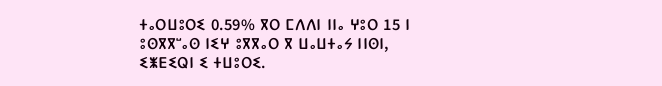ⵜⴰⵔⵡⵓⵔⵉ 0.59% ⴳⵔ ⵎⴷⴷⵏ ⵏⵏⴰ ⵖⵓⵔ 15 ⵏ ⵓⵙⴳⴳⵯⴰⵙ ⵏⵉⵖ ⵓⴳⴳⴰⵔ ⴳ ⵡⴰⵡⵜⴰⵢ ⵏⵏⵙⵏ, ⵉⵥⴹⵉⵕⵏ ⵉ ⵜⵡⵓⵔⵉ.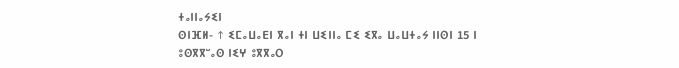ⵜⴰⵏⵏⴰⵢⵉⵏ
ⵙⵏⴼⵍ- ↑ ⵉⵎⴰⵡⴰⴹⵏ ⴳⴰⵏ ⵜⵏ ⵡⵉⵏⵏⴰ ⵎⵉ ⵉⴳⴰ ⵡⴰⵡⵜⴰⵢ ⵏⵏⵙⵏ 15 ⵏ ⵓⵙⴳⴳⵯⴰⵙ ⵏⵉⵖ ⵓⴳⴳⴰⵔ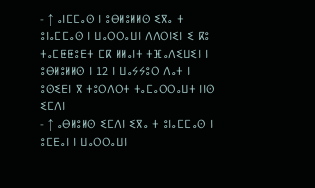- ↑ ⴰⵏⵎⵎⴰⵙ ⵏ ⵓⴱⵍⵓⵍⵍⵙ ⵉⴳⴰ ⵜ ⵓⵏⴰⵎⵎⴰⵙ ⵏ ⵡⴰⵔⵔⴰⵡⵏ ⴷⴷⵔⵏⵉⵏ ⵉ ⴽⵓ ⵜⴰⵎⵟⵟⵓⴹⵜ ⵎⴽ ⵍⵍⴰⵏⵜ ⵜⴼⴰⴷⵉⵡⵉⵏ ⵏ ⵓⴱⵍⵓⵍⵍⵙ ⵏ 12 ⵏ ⵡⴰⵢⵢⵓⵔ ⴷⴰⵜ ⵏ ⵓⵙⵉⴹⵏ ⴳ ⵜⵓⵔⴷⵔⵜ ⵜⴰⵎⴰⵔⵔⴰⵡⵜ ⵏⵏⵙ ⵉⵎⴷⵏ
- ↑ ⴰⴱⵍⵓⵍⵙ ⵉⵎⴷⵏ ⵉⴳⴰ ⵜ ⵓⵏⴰⵎⵎⴰⵙ ⵏ ⵓⵎⴹⴰⵏ ⵏ ⵡⴰⵔⵔⴰⵡⵏ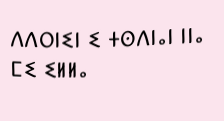ⴷⴷⵔⵏⵉⵏ ⵉ ⵜⵙⴷⵏⴰⵏ ⵏⵏⴰ ⵎⵉ ⵉⵍⵍⴰ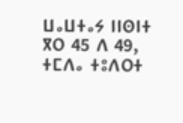ⵡⴰⵡⵜⴰⵢ ⵏⵏⵙⵏⵜ ⴳⵔ 45 ⴷ 49, ⵜⵎⴷⴰ ⵜⵓⴷⵔⵜ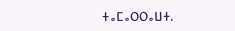ⵜⴰⵎⴰⵔⵔⴰⵡⵜ.